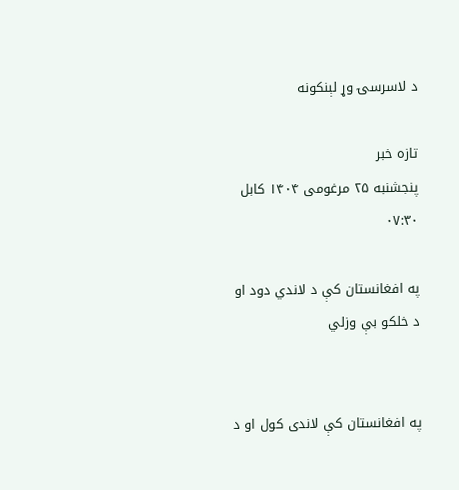د لاسرسۍ وړ لېنکونه

تازه خبر
پنجشنبه ۲۵ مرغومی ۱۴۰۴ کابل ۰۷:۳۰

په افغانستان کې د لاندي دود او د خلکو بې وزلي


په افغانستان کې لاندی کول او د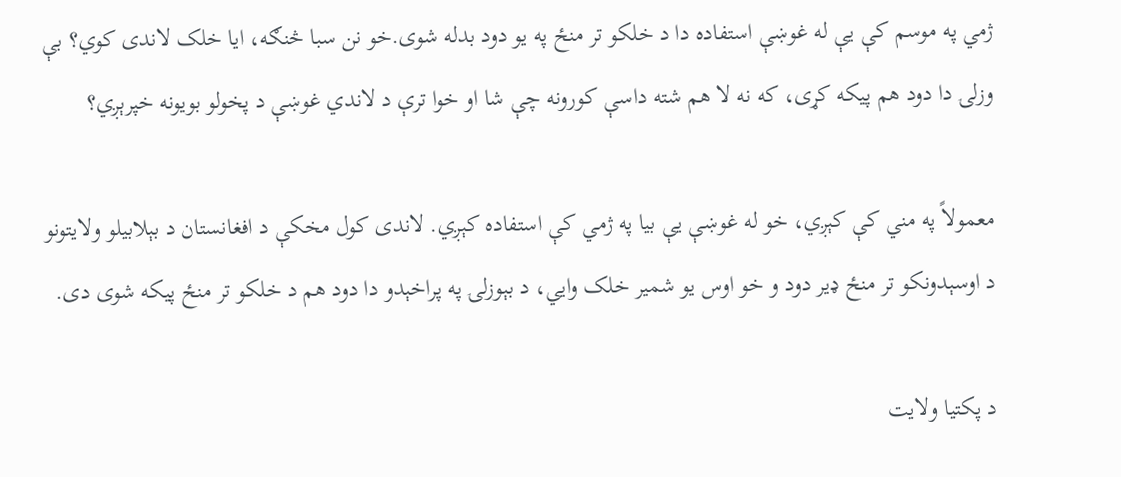ژمي په موسم کې یې له غوښې استفاده دا د خلکو تر منځ په یو دود بدله شوی.خو نن سبا څنګه، ایا خلک لاندی کوي؟ بې وزلۍ دا دود هم پیکه کړی، که نه لا هم شته داسې کورونه چې شا او خوا ترې د لاندي غوښې د پخولو بویونه خپرېږي؟

معمولاً په مني کې کېږي، خو له غوښې یې بیا په ژمي کې استفاده کېږي. لاندی کول مخکې د افغانستان د بېلابیلو ولایتونو د اوسېدونکو تر منځ ډیر دود و خو اوس یو شمیر خلک وايي، د بېوزلۍ په پراخېدو دا دود هم د خلکو تر منځ پیکه شوی دی.

د پکتیا ولایت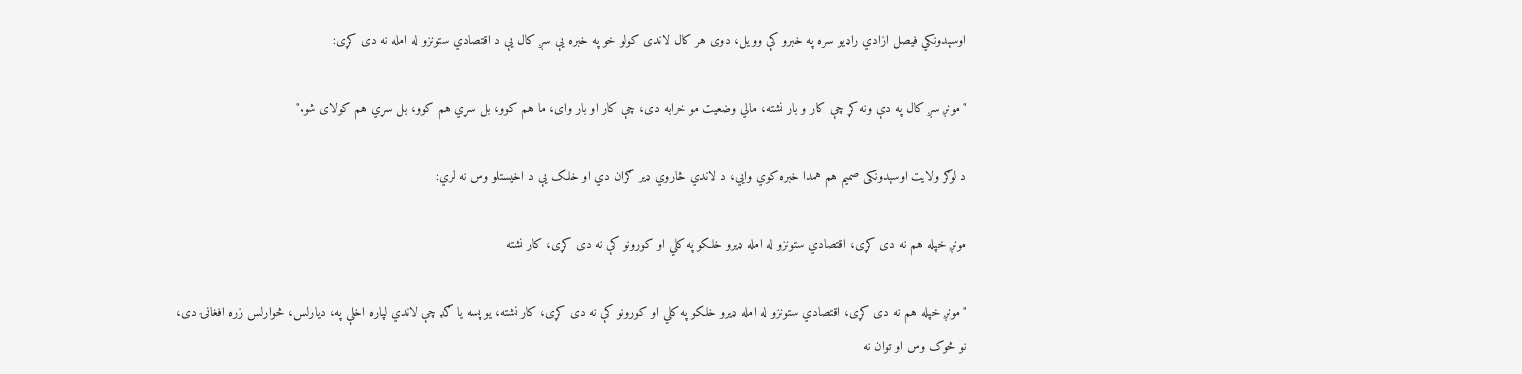اوسېدونکي فیصل ازادي راډیو سره په خبرو کې وویل، دوی هر کال لاندی کولو خو په خبره یې سږ کال یې د اقتصادي ستونزو له امله نه دی کړی:

"مونږ سږ کال په دې ونه کړ چې کار و بار نشته، مالي وضعیت مو خرابه دی، چې کار او بار وای، ما هم کوو، بل سړي هم کوو، بل سړي هم کولای شو."

د لوګر ولایت اوسېدونکی صمیم هم همدا خبره کوي وايي، د لاندي څاروي ډیر ګران دي او خلک یې د اخیستلو وس نه لري:

مونږ خپله هم نه دی کړی، اقتصادي ستونزو له امله ډیرو خلکو په کلي او کورونو کې نه دی کړی، کار نشته

"مونږ خپله هم نه دی کړی، اقتصادي ستونزو له امله ډیرو خلکو په کلي او کورونو کې نه دی کړی، کار نشته، یو پسه یا ګډ چې لاندي لپاره اخلې په، دیارلس، څوارلس زره افغانۍ دی، نو څوک وس او توان نه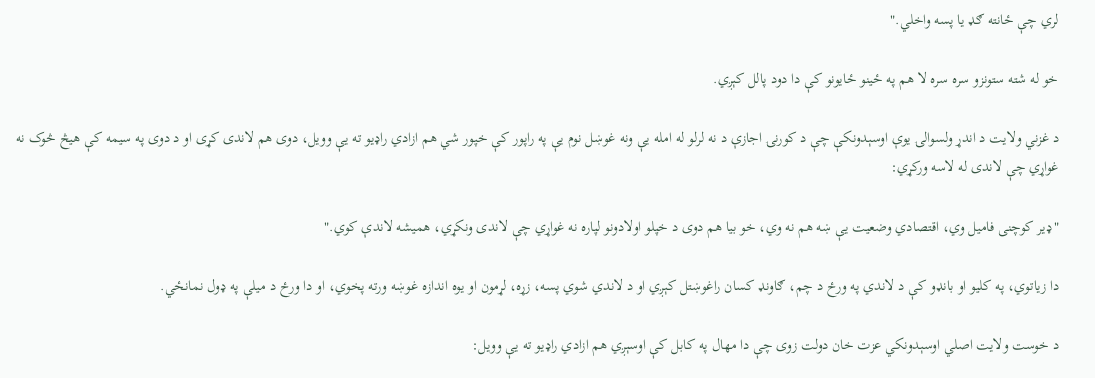لري چې ځانته ګډ یا پسه واخلي."

خو له شته ستونزو سره سره لا هم په ځینو ځایونو کې دا دود پالل کېږي.

د غزني ولایت د اندړ ولسوالۍ یوې اوسېدونکې چې د کورنۍ اجازې د نه لرلو له امله یې ونه غوښل نوم یې په راپور کې خپور شي هم ازادي راډیو ته یې وویل، دوی هم لاندی کړی او د دوی په سیمه کې هیڅ څوک نه غواړي چې لاندی له لاسه ورکړي:

"ډیر کوچنی فامیل وي، اقتصادي وضعیت یې ښه هم نه وي، خو بیا هم دوی د خپلو اولادونو لپاره نه غواړي چې لاندی ونکړي، همیشه لاندې کوي."

دا زیاتوي، په کلیو او بانډو کې د لاندي په ورځ د چم، ګاونډ کسان راغوښتل کېږي او د لاندي شوي پسه، زړه، لړمون او یوه اندازه غوښه ورته پخوي، او دا ورځ د میلې په ډول نمانځي.

د خوست ولایت اصلي اوسېدونکي عزت خان دولت زوی چې دا مهال په کابل کې اوسېږي هم ازادي راډیو ته یې وویل: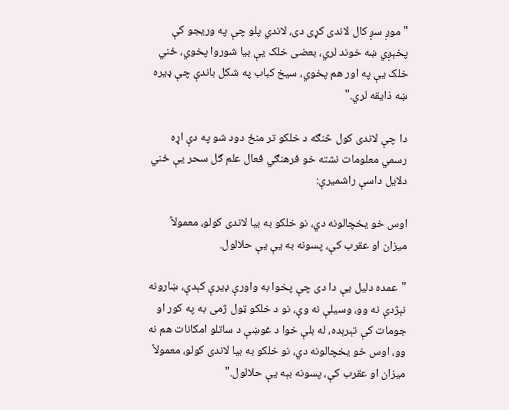"موږ سږ کال لاندی کړی دی، لاندي پلو چې په وریجو کې پخېږي ښه خوند لري، بعضی خلک یې بیا شوروا پخوي، ځني خلک یې په اور هم پخوي، سیخ کباب په شکل باندې چې ‌ډیره ښه ذایقه لري."

دا چې لاندی کول څنګه د خلکو تر منځ دود شو په دې اړه رسمي معلومات نشته خو فرهنګي فعال علم ګل سحر یې ځني دلایل داسې راشمیرې:

اوس خو یخچالونه دي، نو خلکو به بیا لاندی کولو، معمولاً میزان او عقرب کې، پسونه به یې یې حلالول.

"عمده دلیل یې دا دی چې پخوا به واورې ډیرې کېدې، ښارونه نېژدې نه وو، وسیلې نه وې، نو د خلکو ټول ژمی به په کور او جومات کې تېرېده، له بلې خوا د غوښې د ساتلو امکانات هم نه وو، اوس خو یخچالونه دي، نو خلکو به بیا لاندی کولو، معمولاً میزان او عقرب کې، پسونه بېه یې حلالول."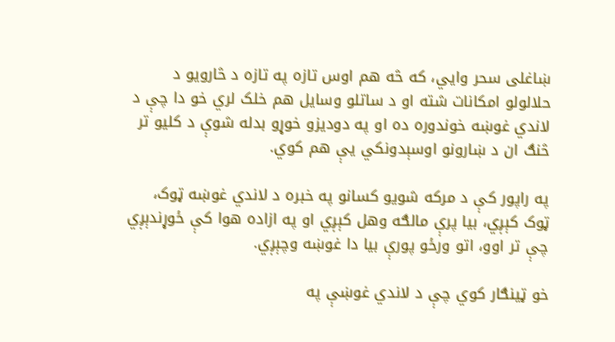ښاغلی سحر وايي، که څه هم اوس تازه په تازه د څارویو د حلالولو امکانات شته او د ساتلو وسایل هم خلک لري خو دا چې د لاندي غوښه خوندوره ده او په دودیزو خوړو بدله شوې د کلیو تر څنګ ان د ښارونو اوسېدونکي یې هم کوي.

په راپور کې د مرکه شویو کسانو په خبره د لاندي غوښه ټوک، ټوک کېږي، بیا پرې مالګه وهل کېږي او په ازاده هوا کې ځوړندېږي چې تر اوو، اتو ورځو پورې بیا دا غوښه وچېږي.

خو ټینګار کوي چې د لاندي غوښې په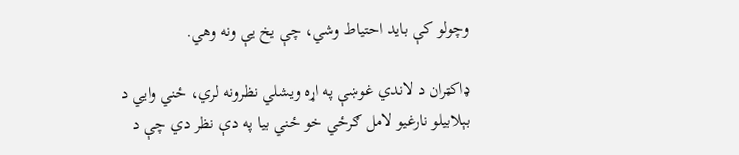وچولو کې باید احتیاط وشي، چې یخ یې ونه وهي.

ډاکټران د لاندي غوښې په اړه ویشلي نظرونه لري، ځني وايي د بېلابیلو نارغیو لامل ګرځي خو ځني بیا په دې نظر دي چې د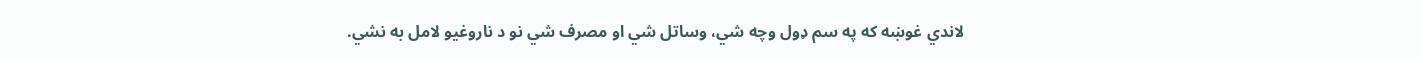لاندي غوښه که په سم ډول وچه شي، وساتل شي او مصرف شي نو د ناروغیو لامل به نشي.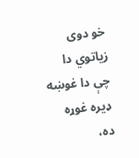خو دوی زیاتوي دا چې دا غوښه ډیره غوړه ده،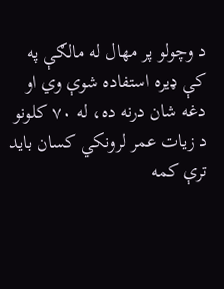د وچولو پر مهال له مالګې په کې ډیره استفاده شوې وي او دغه شان درنه ده، له ۷۰ کلونو د زیات عمر لرونکي کسان باید ترې کمه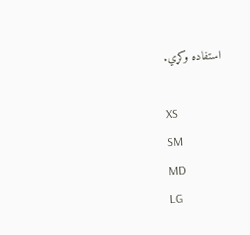استفاده وکړي.

XS
SM
MD
LG